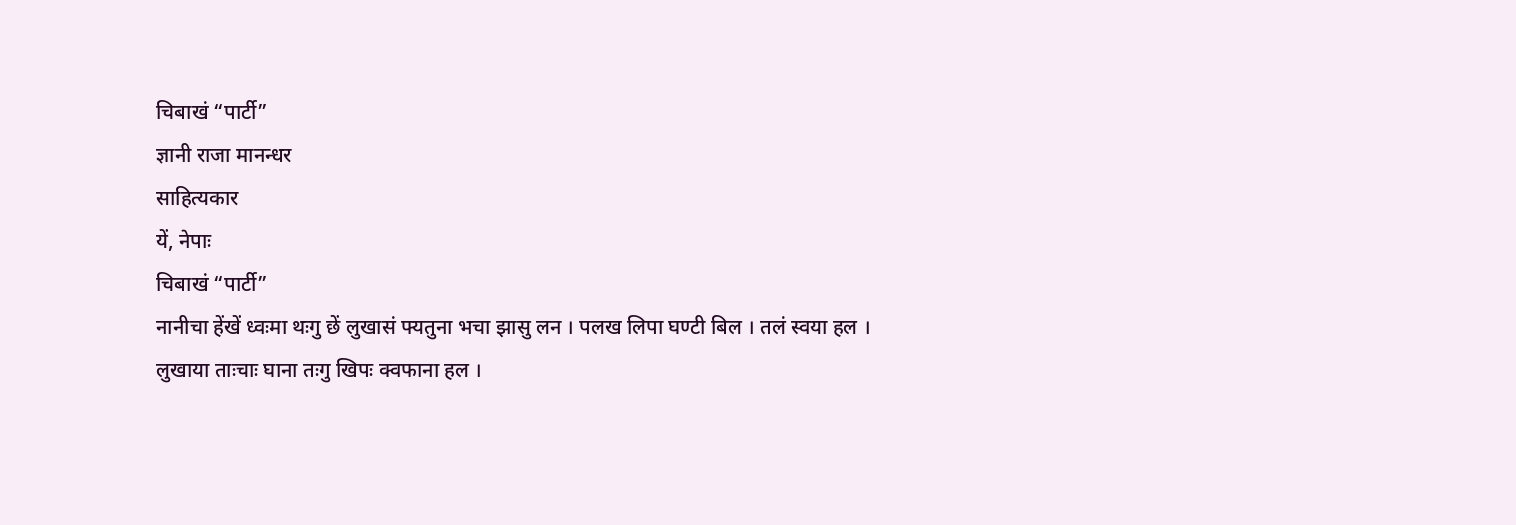चिबाखं “पार्टी”
ज्ञानी राजा मानन्धर
साहित्यकार
यें, नेपाः
चिबाखं “पार्टी”
नानीचा हेंखें ध्वःमा थःगु छें लुखासं फ्यतुना भचा झासु लन । पलख लिपा घण्टी बिल । तलं स्वया हल ।
लुखाया ताःचाः घाना तःगु खिपः क्वफाना हल ।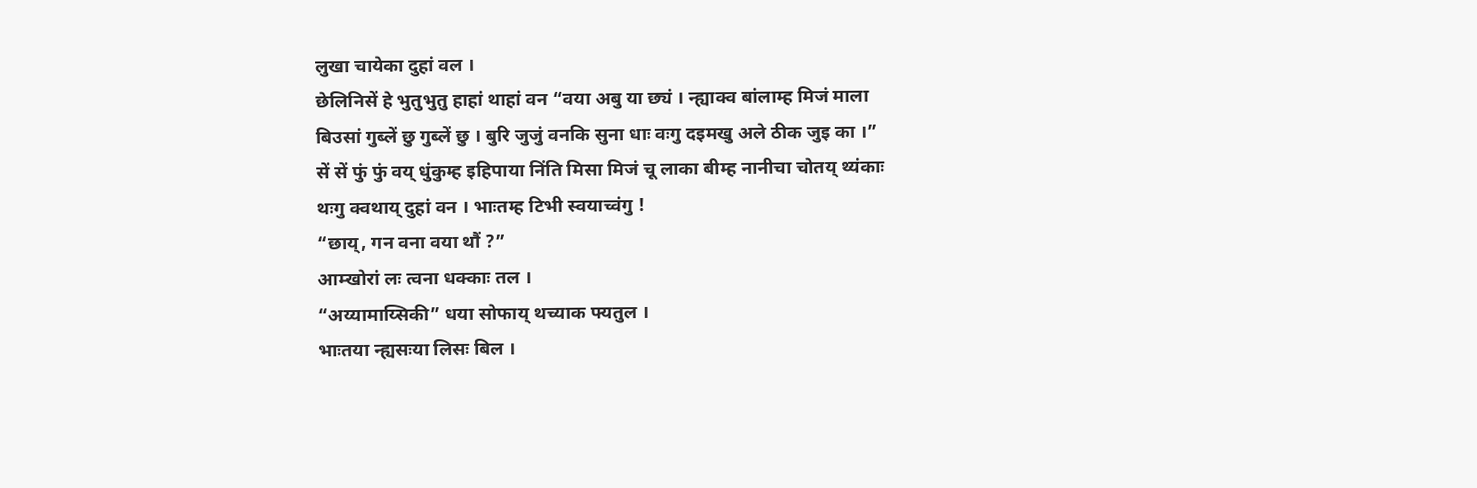लुखा चायेका दुहां वल ।
छेलिनिसें हे भुतुभुतु हाहां थाहां वन “वया अबु या छ्यं । न्ह्याक्व बांलाम्ह मिजं माला बिउसां गुब्लें छु गुब्लें छु । बुरि जुजुं वनकि सुना धाः वःगु दइमखु अले ठीक जुइ का ।”
सें सें फुं फुं वय् धुंकुम्ह इहिपाया निंति मिसा मिजं चू लाका बीम्ह नानीचा चोतय् थ्यंकाः थःगु क्वथाय् दुहां वन । भाःतम्ह टिभी स्वयाच्वंगु !
“छाय्, गन वना वया थौं ?”
आम्खोरां लः त्वना धक्काः तल ।
“अय्यामाय्सिकी” धया सोफाय् थच्याक फ्यतुल ।
भाःतया न्ह्यसःया लिसः बिल ।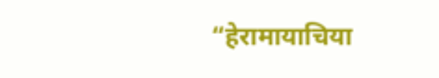“हेरामायाचिया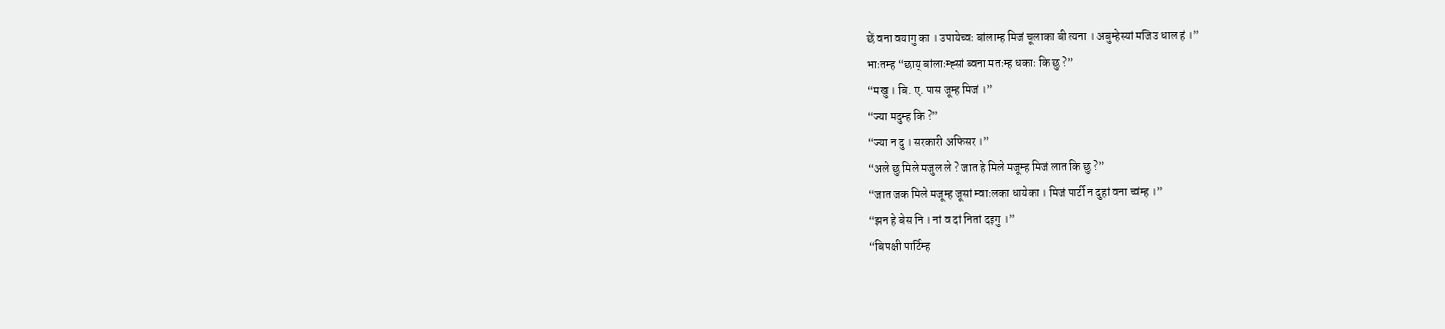छें वना वयागु का । उपायेच्वः बांलाम्ह मिजं चूलाका बी त्यना । अबुम्हेस्यां मजिउ धाल हं ।”
भाःतम्ह “छाय् बांलाःम्ह्सां ब्वना मतःम्ह धकाः कि छु ?”
“मखु । बि. ए. पास जूम्ह मिजं ।”
“ज्या मदुम्ह कि ?”
“ज्या न दु । सरकारी अफिसर ।”
“अले छु मिले मजुल ले ? जात हे मिले मजूम्ह मिजं लात कि छु ?”
“जात जक मिले मजूम्ह जूसां म्वाःलका धायेका । मिजं पार्टी न दुहां वना च्वंम्ह ।”
“झन हे बेस नि । नां व दां नितां दइगु ।”
“बिपक्षी पार्टिम्ह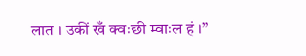लात । उकीं खँ क्वःछी म्वाःल हं ।”